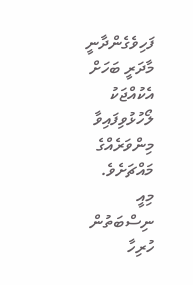ފަހިވެގެންދާނީ މާދަރީ ބަހަށް އެކުއްޖަކު ލޯހުޅުވިފައިވާ މިންވަރެއްގެ މައްޗަށެވެ.
މިއީ ނިސްބަތުން ހުރިހާ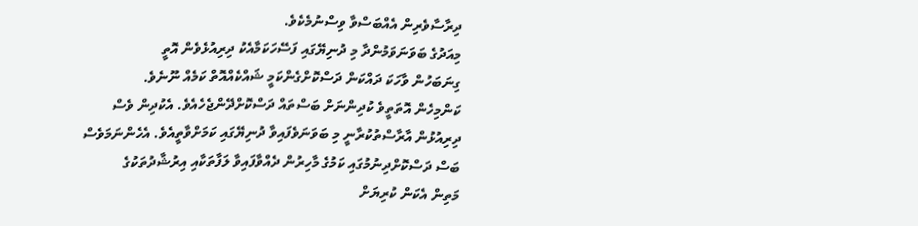ދިރާސާވެރިން އެއްބަސްވާ ވިސްނުމެކެވެ.
މިއަދުގެ ބަވަނަވަމުންދާ މި ދުނިޔޭގައި ފަސޭހަކަމާއެކު ދިރިއުޅެވެން އޮތީ
ގިނަބަހުން ވާހަކަ ދައްކަން ދަސްކޮށްގެންކަމީ ޝައްކެއްއޮތް ކަމެއް ނޫނެވެ.
ކަންމިހެން އޮތަތީވެ ކުދިންނަށް ބަސްތައް ދަސްކޮށްދޭންޖެހެއެވެ. އެކުދިން ވެސް
ދިރިއުޅުން އާރާސްތުކުރާނީ މި ބަވަނަވެފައިވާ ދުނިޔޭގައި ކަމަށްވާތީއެވެ. އެހެންނަމަވެސް
ބަސް ދަސްކޮށްދިނުމުގައި ކަމުގެ މާހިރުން ދެއްވާފައިވާ ލަފާތަކާއި އިރުޝާދުތަކުގެ
މަތިން އެކަން ކުރިޔަށް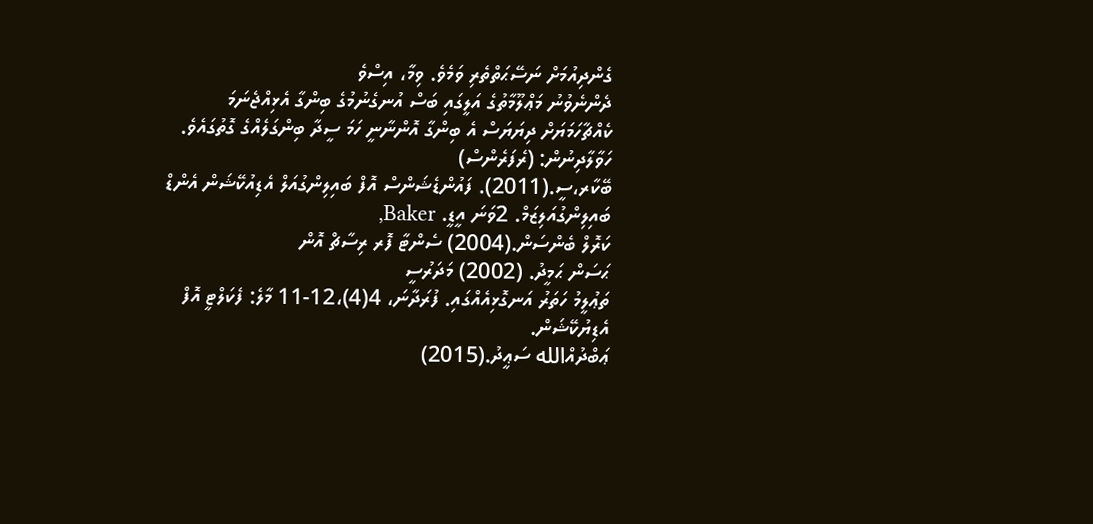ގެންދިއުމަށް ނަސޭޙަތްތެރި ވަމެވެ. ވިމާ، އިސްވެ
ދެންނެވުނު މަޢްލޫމާތުގެ އަލީގައި ބަސް އުނގެނުމުގެ ބިންގާ އެޅިއްޖެނަމަ
ކެއްޗާހަމަޔަށް ދިޔަޔަސް އެ ބިންގާ އޮންނާނީ ހަމަ ސީދާ ބިންގަލެއްގެ ގޮތުގައެވެ.
ހަވާލާދިނުން: (ރެފަރެންސް)
ބޭކާރ،ސީ.(2011). ފައުންޑެޝަންސް އޮފް ބައިލިންގުއަލް އެޑިއުކޭޝަން އެންޑް
ބައިލިންގުއަލިޒަމް. 2ވަނަ އީޑީ. Baker,
ކަރޮލް ބެންސަން.(2004) ސެންޓާ ފޮރ ރިސާޗް އޮން
ޙަސަން ޙަމީދު. (2002) މަދަރުސީ
ތަޢުލީމު ހަތަރު އަނގޮޅިއެއްގައި. ފުރަދާނަ، 4(4)،12-11 މާލެ: ފެކަލްޓީ އޮފް އެޑިޔުކޭޝަން.
ޢަބްދުއްالله ސަޢީދު.(2015)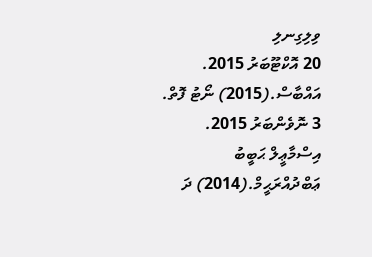ވިލިގިނލި
20 އޮކްޓޫބަރު 2015.
އައްބާސް.(2015) ނޯޓު ފޮތް.
3 ނޮވެންބަރު 2015.
އިސްމާޢީލް ޙަބީބު
ޢަބްދުއްރަޙީމް.(2014) ދަ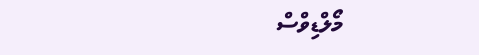މޯލްޑިވްސް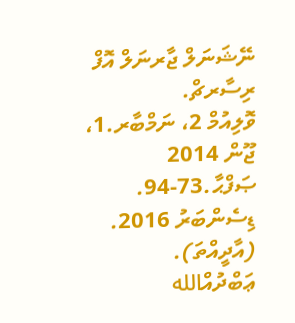ނޭޝަނަލް ޖާރނަލް އޮފް ރިސާރޗް.
ވޮލިއުމް 2، ނަމްބާރ.1، ޖޫން 2014 ޞަފްޙާ.73-94.
ޑިސެންބަރު 2016. (އާދީއްތަ).
ޢަބްދުއްالله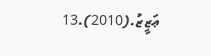ޢަޒީޒު.(2010).13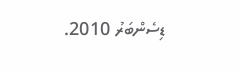ޑިސެންބަރު 2010.